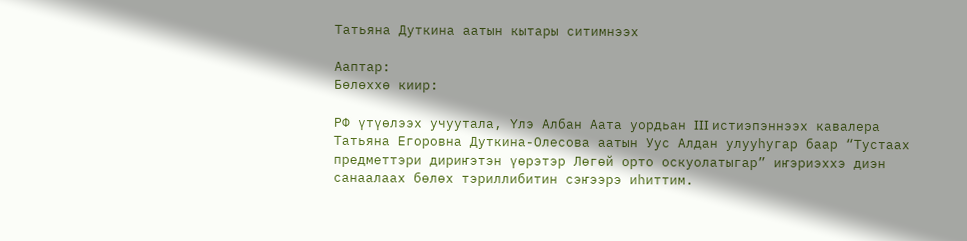Татьяна Дуткина аатын кытары ситимнээх

Ааптар:
Бөлөххө киир:

РФ үтүөлээх учуутала, Үлэ Албан Аата уордьан III истиэпэннээх кавалера Татьяна Егоровна Дуткина-Олесова аатын Уус Алдан улууһугар баар “Тустаах предметтэри дириҥэтэн үөрэтэр Лөгөй орто оскуолатыгар” иҥэриэххэ диэн санаалаах бөлөх тэриллибитин сэҥээрэ иһиттим.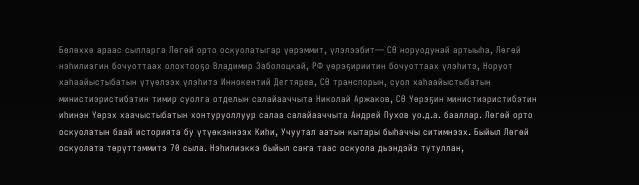Бөлөххө араас сылларга Лөгөй орто оскуолатыгар үөрэммит, үлэлээбит— CӨ норуодунай артыыһа, Лөгөй нэһилиэгин бочуоттаах олохтооҕо Владимир Заболоцкай, РФ үөрэҕириитин бочуоттаах үлэһитэ, Норуот хаһаайыстыбатын үтүөлээх үлэһитэ Иннокентий Дегтярев, СӨ транспорын, суол хаһаайыстыбатын министиэристибэтин тимир суолга отделын салайааччыта Николай Аржаков, СӨ Үөрэҕин министиэристибэтин иһинэн Үөрэх хаачыстыбатын хонтуруоллуур салаа салайааччыта Андрей Пухов уо.д.а. бааллар. Лөгөй орто оскуолатын баай историята бу үтүөкэннээх Киһи, Учуутал аатын кытары быһаччы ситимнээх. Быйыл Лөгөй оскуолата төрүттэммитэ 70 сыла. Нэһилиэккэ быйыл саҥа таас оскуола дьэндэйэ тутуллан,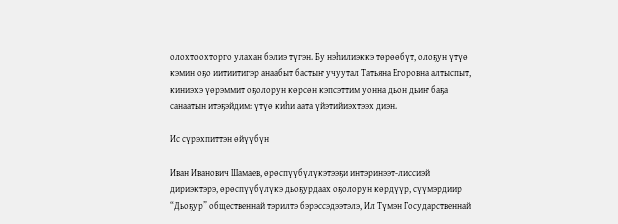олохтоохторго улахан бэлиэ түгэн. Бу нэһилиэккэ төрөөбүт, олоҕун үтүө кэмин оҕо иитиитигэр анаабыт бастыҥ учуутал Татьяна Егоровна алтыспыт, киниэхэ үөрэммит оҕолорун көрсөн кэпсэттим уонна дьон дьиҥ баҕа санаатын итэҕэйдим: үтүө киһи аата үйэтийиэхтээх диэн.

Ис сүрэхпиттэн өйүүбүн

Иван Иванович Шамаев, өрөспүүбүлүкэтээҕи интэринээт-лиссиэй дириэктэрэ, өрөспүүбүлүкэ дьоҕурдаах оҕолорун көрдүүр, сүүмэрдиир “Дьоҕур” общественнай тэрилтэ бэрэссэдээтэлэ, Ил Түмэн Государственнай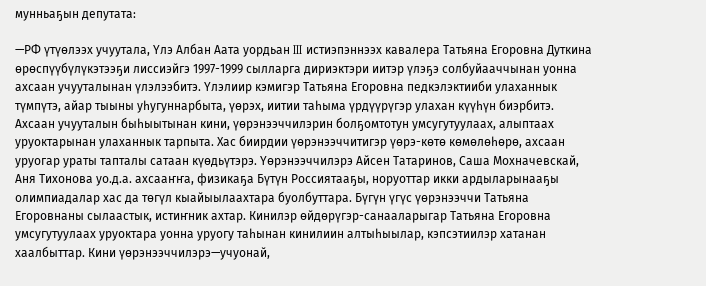мунньаҕын депутата:

—РФ үтүөлээх учуутала, Үлэ Албан Аата уордьан III истиэпэннээх кавалера Татьяна Егоровна Дуткина өрөспүүбүлүкэтээҕи лиссиэйгэ 1997-1999 сылларга дириэктэри иитэр үлэҕэ солбуйааччынан уонна ахсаан учууталынан үлэлээбитэ. Үлэлиир кэмигэр Татьяна Егоровна педкэлэктииби улаханнык түмпүтэ, айар тыыны уһугуннарбыта, үөрэх, иитии таһыма үрдүүрүгэр улахан күүһүн биэрбитэ. Ахсаан учууталын быһыытынан кини, үөрэнээччилэрин болҕомтотун умсугутуулаах, алыптаах уруоктарынан улаханнык тарпыта. Хас биирдии үөрэнээччитигэр үөрэ-көтө көмөлөһөрө, ахсаан уруогар ураты тапталы сатаан күөдьүтэрэ. Үөрэнээччилэрэ Айсен Татаринов, Саша Мохначевскай, Аня Тихонова уо.д.а. ахсааҥҥа, физикаҕа Бүтүн Россиятааҕы, норуоттар икки ардыларынааҕы олимпиадалар хас да төгүл кыайыылаахтара буолбуттара. Бүгүн үгүс үөрэнээччи Татьяна Егоровнаны сылаастык, истиҥник ахтар. Кинилэр өйдөрүгэр-санааларыгар Татьяна Егоровна умсугутуулаах уруоктара уонна уруогу таһынан кинилиин алтыһыылар, кэпсэтиилэр хатанан хаалбыттар. Кини үөрэнээччилэрэ—учуонай,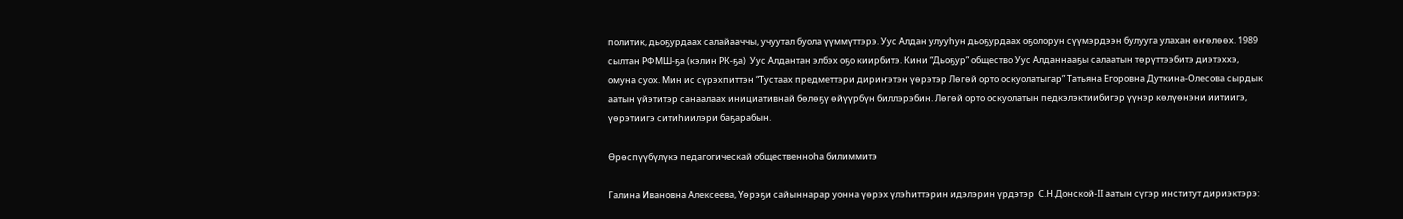политик, дьоҕурдаах салайааччы, учуутал буола үүммүттэрэ. Уус Алдан улууһун дьоҕурдаах оҕолорун сүүмэрдээн булууга улахан өҥөлөөх. 1989 сылтан РФМШ-ҕа (кэлин РК-ҕа)  Уус Алдантан элбэх оҕо киирбитэ. Кини “Дьоҕур” общество Уус Алданнааҕы салаатын төрүттээбитэ диэтэххэ, омуна суох. Мин ис сүрэхпиттэн “Тустаах предметтэри дириҥэтэн үөрэтэр Лөгөй орто оскуолатыгар” Татьяна Егоровна Дуткина-Олесова сырдык аатын үйэтитэр санаалаах инициативнай бөлөҕү өйүүрбүн биллэрэбин. Лөгөй орто оскуолатын педкэлэктиибигэр үүнэр көлүөнэни иитиигэ, үөрэтиигэ ситиһиилэри баҕарабын.

Өрөспүүбүлүкэ педагогическай общественноһа билиммитэ

Галина Ивановна Алексеева, Үөрэҕи сайыннарар уонна үөрэх үлэһиттэрин идэлэрин үрдэтэр  С.Н.Донской-II аатын сүгэр институт дириэктэрэ: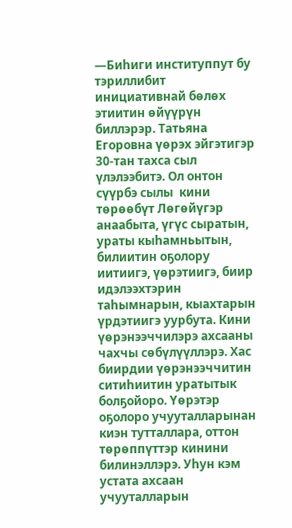—Биһиги институппут бу тэриллибит инициативнай бөлөх этиитин өйүүрүн биллэрэр. Татьяна Егоровна үөрэх эйгэтигэр 30-тан тахса сыл үлэлээбитэ. Ол онтон сүүрбэ сылы  кини төрөөбүт Лөгөйүгэр анаабыта, үгүс сыратын, ураты кыһамньытын, билиитин оҕолору иитиигэ, үөрэтиигэ, биир идэлээхтэрин таһымнарын, кыахтарын үрдэтиигэ уурбута. Кини үөрэнээччилэрэ ахсааны чахчы сөбүлүүллэрэ. Хас биирдии үөрэнээччитин ситиһиитин уратытык болҕойоро. Үөрэтэр оҕолоро учууталларынан киэн тутталлара, оттон төрөппүттэр кинини  билинэллэрэ. Уһун кэм устата ахсаан учууталларын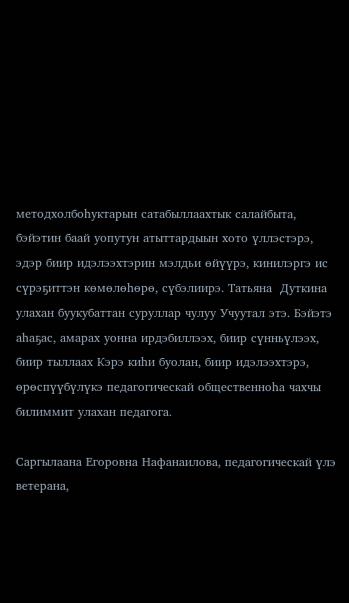методхолбоһуктарын сатабыллаахтык салайбыта, бэйэтин баай уопутун атыттардыын хото үллэстэрэ, эдэр биир идэлээхтэрин мэлдьи өйүүрэ, кинилэргэ ис сүрэҕиттэн көмөлөһөрө, сүбэлиирэ. Татьяна  Дуткина улахан буукубаттан суруллар чулуу Учуутал этэ. Бэйэтэ аһаҕас, амарах уонна ирдэбиллээх, биир сүнньүлээх, биир тыллаах Кэрэ киһи буолан, биир идэлээхтэрэ, өрөспүүбүлүкэ педагогическай общественноһа чахчы билиммит улахан педагога.

Саргылаана Егоровна Нафанаилова, педагогическай үлэ ветерана,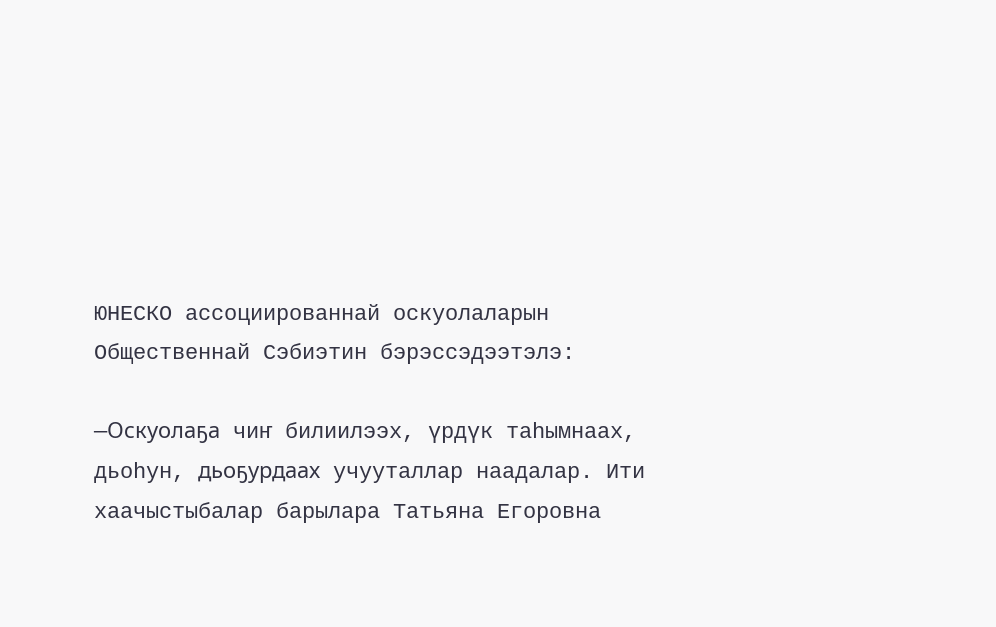ЮНЕСКО ассоциированнай оскуолаларын Общественнай Сэбиэтин бэрэссэдээтэлэ:

—Оскуолаҕа чиҥ билиилээх, үрдүк таһымнаах, дьоһун, дьоҕурдаах учууталлар наадалар. Ити хаачыстыбалар барылара Татьяна Егоровна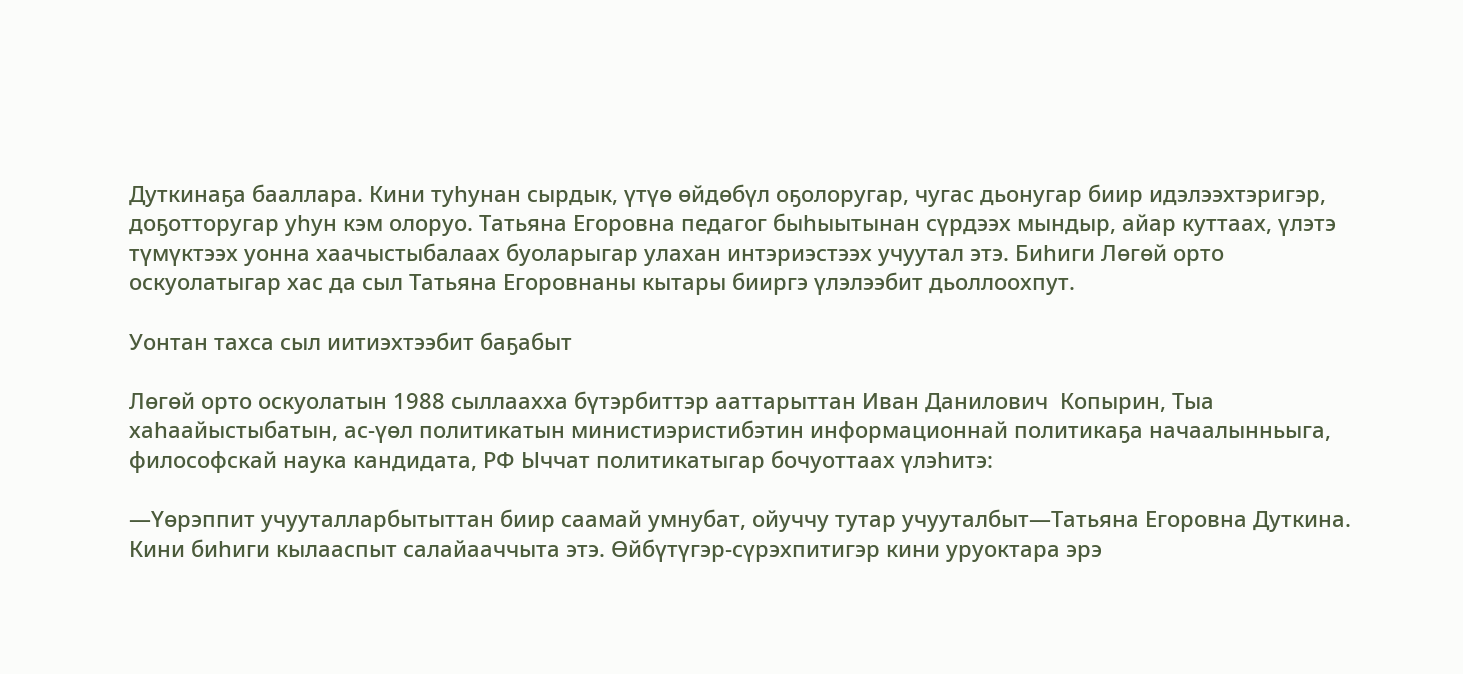Дуткинаҕа бааллара. Кини туһунан сырдык, үтүө өйдөбүл оҕолоругар, чугас дьонугар биир идэлээхтэригэр, доҕотторугар уһун кэм олоруо. Татьяна Егоровна педагог быһыытынан сүрдээх мындыр, айар куттаах, үлэтэ түмүктээх уонна хаачыстыбалаах буоларыгар улахан интэриэстээх учуутал этэ. Биһиги Лөгөй орто оскуолатыгар хас да сыл Татьяна Егоровнаны кытары бииргэ үлэлээбит дьоллоохпут.

Уонтан тахса сыл иитиэхтээбит баҕабыт

Лөгөй орто оскуолатын 1988 сыллаахха бүтэрбиттэр ааттарыттан Иван Данилович  Копырин, Тыа хаһаайыстыбатын, ас-үөл политикатын министиэристибэтин информационнай политикаҕа начаалынньыга, философскай наука кандидата, РФ Ыччат политикатыгар бочуоттаах үлэһитэ:

—Үөрэппит учууталларбытыттан биир саамай умнубат, ойуччу тутар учууталбыт—Татьяна Егоровна Дуткина. Кини биһиги кылааспыт салайааччыта этэ. Өйбүтүгэр-сүрэхпитигэр кини уруоктара эрэ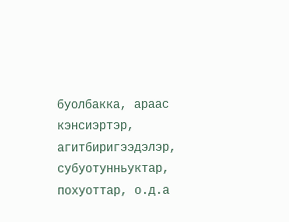буолбакка, араас кэнсиэртэр, агитбиригээдэлэр, субуотунньуктар, похуоттар, о.д.а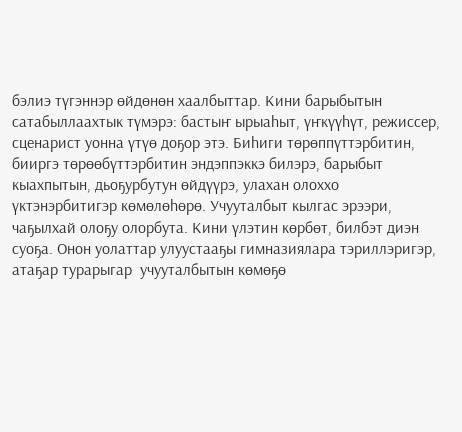бэлиэ түгэннэр өйдөнөн хаалбыттар. Кини барыбытын сатабыллаахтык түмэрэ: бастыҥ ырыаһыт, үҥкүүһүт, режиссер, сценарист уонна үтүө доҕор этэ. Биһиги төрөппүттэрбитин, бииргэ төрөөбүттэрбитин эндэппэккэ билэрэ, барыбыт кыахпытын, дьоҕурбутун өйдүүрэ, улахан олоххо үктэнэрбитигэр көмөлөһөрө. Учууталбыт кылгас эрээри, чаҕылхай олоҕу олорбута. Кини үлэтин көрбөт, билбэт диэн суоҕа. Онон уолаттар улуустааҕы гимназиялара тэриллэригэр, атаҕар турарыгар  учууталбытын көмөҕө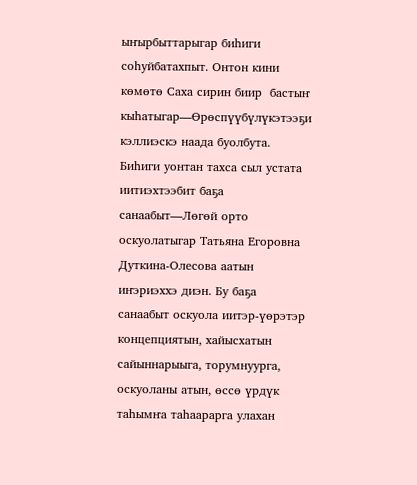ыҥырбыттарыгар биһиги соһуйбатахпыт. Онтон кини көмөтө Саха сирин биир  бастыҥ кыһатыгар—Өрөспүүбүлүкэтээҕи кэллиэскэ наада буолбута. Биһиги уонтан тахса сыл устата иитиэхтээбит баҕа санаабыт—Лөгөй орто оскуолатыгар Татьяна Егоровна Дуткина-Олесова аатын иҥэриэххэ диэн. Бу баҕа санаабыт оскуола иитэр-үөрэтэр концепциятын, хайысхатын сайыннарыыга, торумнуурга, оскуоланы атын, өссө үрдүк таһымҥа таһаарарга улахан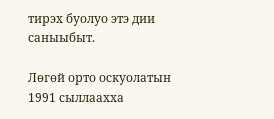тирэх буолуо этэ дии саныыбыт.

Лөгөй орто оскуолатын 1991 сыллаахха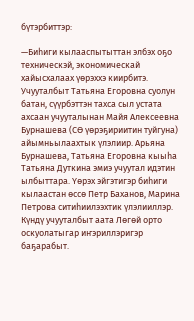бүтэрбиттэр:

—Биһиги кылааспытыттан элбэх оҕо техническэй, экономическай хайысхалаах үөрэххэ киирбитэ. Учууталбыт Татьяна Егоровна суолун батан, сүүрбэттэн тахса сыл устата ахсаан учууталынан Майя Алексеевна Бурнашева (СӨ үөрэҕириитин туйгуна) айымньылаахтык үлэлиир. Арьяна Бурнашева, Татьяна Егоровна кыыһа Татьяна Дуткина эмиэ учуутал идэтин ылбыттара. Үөрэх эйгэтигэр биһиги кылаастан өссө Петр Баханов, Марина Петрова ситиһиилээхтик үлэлииллэр. Күндү учууталбыт аата Лөгөй орто оскуолатыгар иҥэриллэригэр баҕарабыт.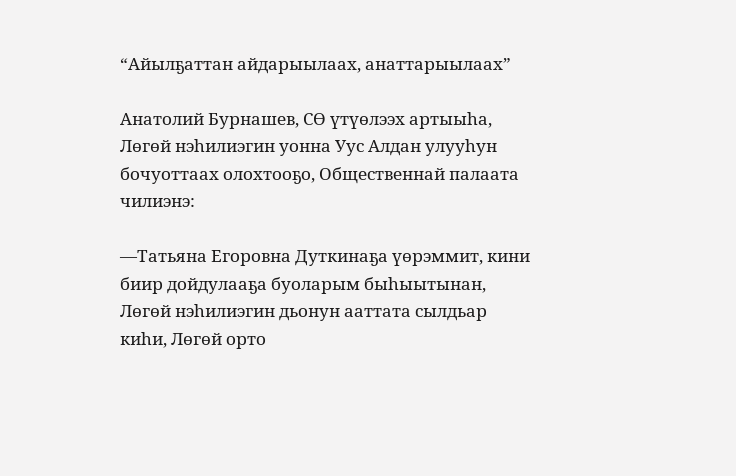“Айылҕаттан айдарыылаах, анаттарыылаах”

Анатолий Бурнашев, СӨ үтүөлээх артыыһа,  Лөгөй нэһилиэгин уонна Уус Алдан улууһун бочуоттаах олохтооҕо, Общественнай палаата чилиэнэ:

—Татьяна Егоровна Дуткинаҕа үөрэммит, кини биир дойдулааҕа буоларым быһыытынан, Лөгөй нэһилиэгин дьонун ааттата сылдьар киһи, Лөгөй орто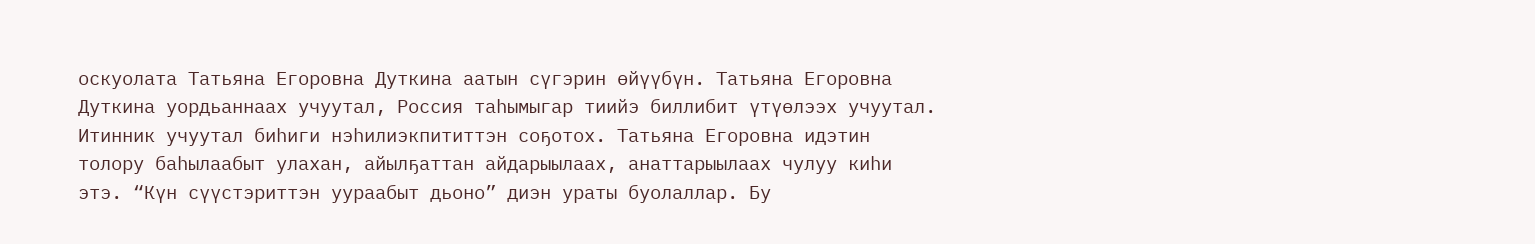оскуолата Татьяна Егоровна Дуткина аатын сүгэрин өйүүбүн. Татьяна Егоровна Дуткина уордьаннаах учуутал, Россия таһымыгар тиийэ биллибит үтүөлээх учуутал. Итинник учуутал биһиги нэһилиэкпититтэн соҕотох. Татьяна Егоровна идэтин толору баһылаабыт улахан, айылҕаттан айдарыылаах, анаттарыылаах чулуу киһи этэ. “Күн сүүстэриттэн уураабыт дьоно” диэн ураты буолаллар. Бу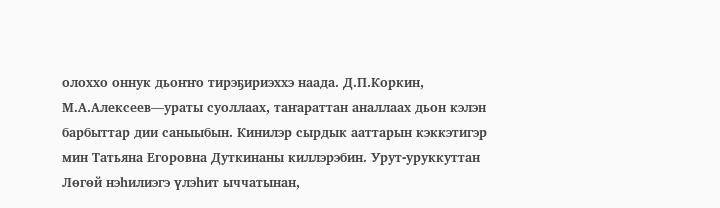олоххо оннук дьоҥҥо тирэҕириэххэ наада. Д.П.Коркин, М.А.Алексеев—ураты суоллаах, таҥараттан аналлаах дьон кэлэн барбыттар дии саныыбын. Кинилэр сырдык ааттарын кэккэтигэр мин Татьяна Егоровна Дуткинаны киллэрэбин. Урут-уруккуттан Лөгөй нэһилиэгэ үлэһит ыччатынан,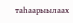таһаарыылаах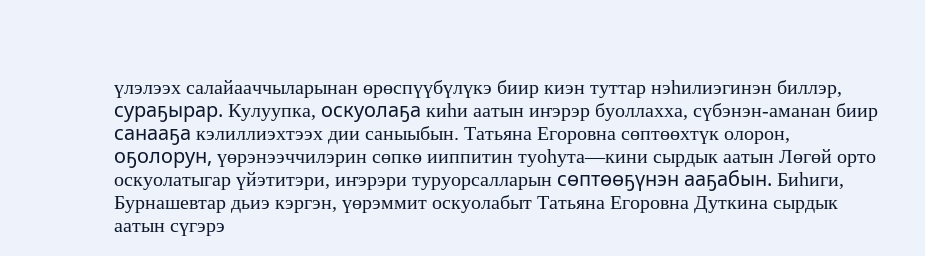үлэлээх салайааччыларынан өрөспүүбүлүкэ биир киэн туттар нэһилиэгинэн биллэр, сураҕырар. Кулуупка, оскуолаҕа киһи аатын иҥэрэр буоллахха, сүбэнэн-аманан биир санааҕа кэлиллиэхтээх дии саныыбын. Татьяна Егоровна сөптөөхтүк олорон, оҕолорун, үөрэнээччилэрин сөпкө ииппитин туоһута—кини сырдык аатын Лөгөй орто оскуолатыгар үйэтитэри, иҥэрэри туруорсалларын сөптөөҕүнэн ааҕабын. Биһиги, Бурнашевтар дьиэ кэргэн, үөрэммит оскуолабыт Татьяна Егоровна Дуткина сырдык аатын сүгэрэ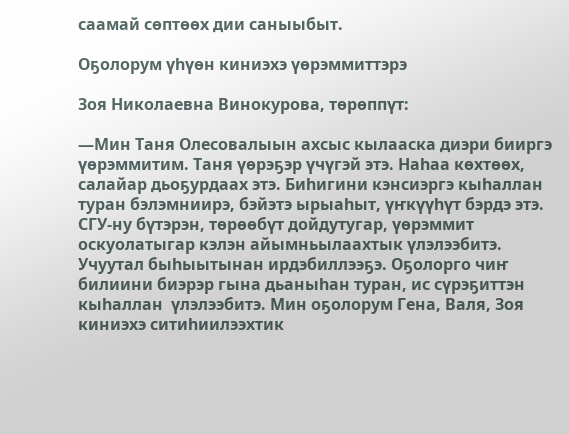саамай сөптөөх дии саныыбыт.

Оҕолорум үһүөн киниэхэ үөрэммиттэрэ

Зоя Николаевна Винокурова, төрөппүт:

—Мин Таня Олесовалыын ахсыс кылааска диэри бииргэ үөрэммитим. Таня үөрэҕэр үчүгэй этэ. Наһаа көхтөөх, салайар дьоҕурдаах этэ. Биһигини кэнсиэргэ кыһаллан туран бэлэмниирэ, бэйэтэ ырыаһыт, үҥкүүһүт бэрдэ этэ. СГУ-ну бүтэрэн, төрөөбүт дойдутугар, үөрэммит оскуолатыгар кэлэн айымньылаахтык үлэлээбитэ. Учуутал быһыытынан ирдэбиллээҕэ. Оҕолорго чиҥ билиини биэрэр гына дьаныһан туран, ис сүрэҕиттэн кыһаллан  үлэлээбитэ. Мин оҕолорум Гена, Валя, Зоя киниэхэ ситиһиилээхтик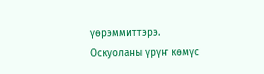үөрэммиттэрэ. Оскуоланы үрүҥ көмүс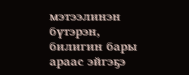мэтээлинэн бүтэрэн, билигин бары араас эйгэҕэ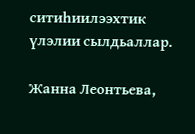ситиһиилээхтик  үлэлии сылдьаллар.

Жанна Леонтьева,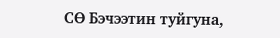СӨ Бэчээтин туйгуна,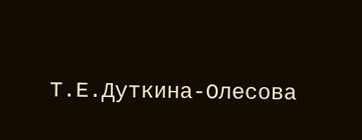Т.Е.Дуткина-Олесова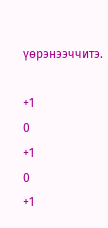үөрэнээччитэ.

+1
0
+1
0
+1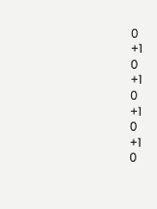0
+1
0
+1
0
+1
0
+1
0